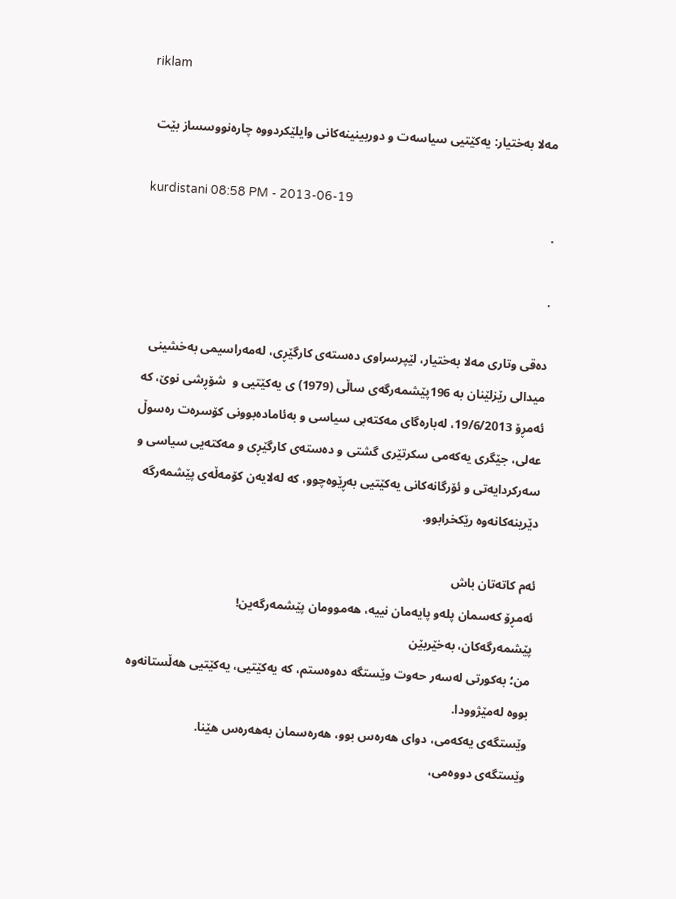riklam

مه‌لا به‌ختیار: یه‌كێتیی سیاسه‌ت و دوربینینه‌كانی وایلێكردووه‌ چاره‌نووسساز بێت

kurdistani 08:58 PM - 2013-06-19
.

.

ده‌قی وتاری مه‌لا به‌ختیار، لێپرسراوی ده‌سته‌ی كارگێڕی، له‌مه‌راسیمی به‌خشینی میدالی رێزلێنان به‌ 196پێشمه‌رگه‌ی ساڵی (1979) ی یه‌كێتیی و  شۆڕشی نوێ، كه‌ ئه‌مڕۆ 19/6/2013، له‌باره‌گای مه‌كته‌بی سیاسی و به‌ئاماده‌بوونی كۆسره‌ت ره‌سوڵ عه‌لی، جێگری یه‌كه‌می سكرتێری گشتی و ده‌سته‌ی كارگێڕی و مه‌كته‌یی سیاسی و سه‌ركردایه‌تی و ئۆرگانه‌كانی یه‌كێتیی به‌ڕێوه‌چوو، كه‌ له‌لایه‌ن كۆمه‌ڵه‌ی پێشمه‌رگه‌ دێرینه‌كانه‌وه‌ رێكخرابوو.

ئه‌م كاته‌تان باش
ئه‌مڕۆ كه‌سمان پله‌و پایه‌مان نییه‌، هه‌موومان پێشمه‌رگه‌ین!
پێشمه‌رگه‌كان، به‌خێربێن
من؛ به‌كورتی له‌سه‌ر حه‌وت وێستگه‌ ده‌وه‌ستم، كه‌ یه‌كێتیی، یه‌كێتیی هه‌ڵستانه‌وه‌ بووه‌ له‌مێژوودا.
وێستگه‌ی یه‌كه‌می، دوای هه‌ره‌س بوو، هه‌ره‌سمان به‌هه‌ره‌س هێنا.
وێستگه‌ی دووه‌می،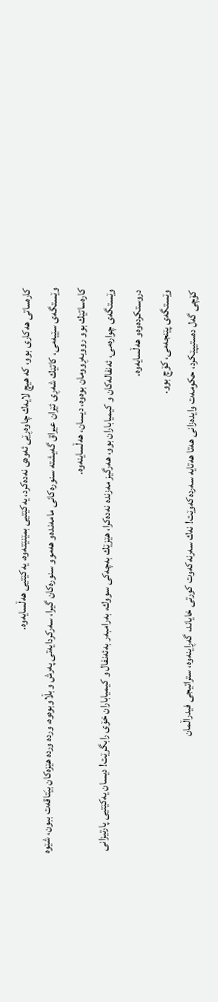كاره‌ساتی هه‌كاری بوو، كه‌ هیچ لایه‌ك چاوه‌ڕێی ئه‌وه‌ی نه‌ده‌كرد، یه‌كێتیی بمێنێته‌وه‌، یه‌كێتیی هه‌ڵسایه‌وه‌.
وێستگه‌ی سێیه‌می، كاتێك شه‌ڕی ئێران عیراق گه‌یشته‌ سنوره‌كانی مامه‌نده‌و هه‌موو سنوره‌كان گیرا، سه‌ركردایه‌تی په‌رش و بڵاوبوه‌وه‌، ورده‌ ورده‌ هێزه‌كان بیَتاقه‌ت ببون، شێوه‌ كاره‌ساتێك بوو رووبه‌ڕوومان بوه‌وه‌، دیسان، هه‌ڵساینه‌وه‌.
وێستگه‌ی چواره‌می، ئه‌نفاله‌كان و كیمیاباران بوو، هه‌رگیز مه‌زنده‌ نه‌ده‌كرا، هێزێك به‌چه‌كی سووك، به‌رامبه‌ر به‌ئه‌نفال و كیمیاباران خۆی رابگرێت! دیسان یه‌كێتیی پارتیزانی دروستكرده‌وه‌و هه‌ڵسایه‌وه‌.
وێستگه‌ی پێنجه‌می، كۆچ بوو.
كۆچی گه‌ل ده‌ستیپێكرد، حكومه‌ت وایده‌زانی هه‌تا هه‌تایه‌ سه‌رده‌كه‌وێت! نه‌ك سه‌رنه‌كه‌وت كورتی خایاند، گه‌ڕاینه‌وه‌، ستراتیجی فیدراڵمان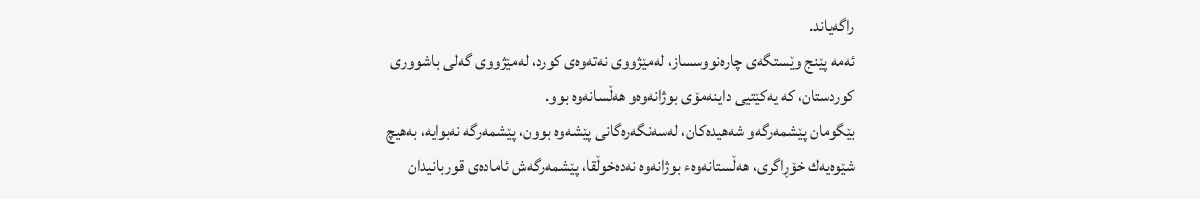راگه‌یاند.
ئه‌مه‌ پێنج وێستگه‌ی چاره‌نووسساز، له‌مێژووی نه‌ته‌وه‌ی كورد، له‌مێژووی گه‌لی باشووری كوردستان، كه‌ یه‌كێتیی داینه‌مۆی بوژانه‌وه‌و هه‌ڵسانه‌وه‌ بوو.
بێگومان پێشمه‌رگه‌و شه‌هیده‌كان، له‌سه‌نگه‌ره‌گانی پێشه‌وه‌ بوون، پێشمه‌رگه‌ نه‌بوایه‌، به‌هیچ شێوه‌یه‌ك خۆڕاگری، هه‌ڵستانه‌وه‌ء بوژانه‌وه‌ نه‌ده‌خوڵقا، پێشمه‌رگه‌ش ئاماده‌ی قوربانیدان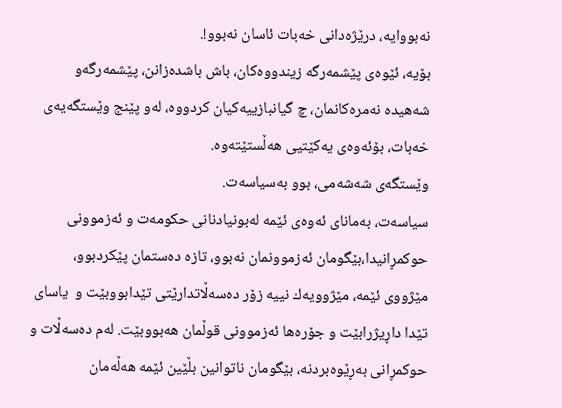نه‌بووایه‌، درێژه‌دانی خه‌بات ئاسان نه‌بوو!.
بۆیه‌، ئێوه‌ی پێشمه‌رگه‌ زیندووه‌كان، باش باشده‌زانن، پێشمه‌رگه‌و شه‌هیده‌ نه‌مره‌كانمان، چ گیانبازییه‌كیان كردووه‌، له‌و پێنج وێستگه‌یه‌ی خه‌بات، بۆئه‌وه‌ی یه‌كێتیی هه‌ڵستێته‌وه‌.
وێستگه‌ی شه‌شه‌می، بوو به‌سیاسه‌ت.
سیاسه‌ت، به‌مانای ئه‌وه‌ی ئێمه‌ له‌بونیادنانی حكومه‌ت و ئه‌زموونی حوكمڕانیدا،بێگومان ئه‌زموونمان نه‌بوو، تازه‌ ده‌ستمان پێكردبوو، مێژووی ئێمه‌، مێژوویه‌ك نییه‌ زۆر ده‌سه‌ڵاتدارێتی تێدابووبێت و  یاسای تێدا داڕیژرابێت و جۆره‌ها ئه‌زموونی قوڵمان هه‌بووبێت. له‌م ده‌سه‌ڵات و  حوكمڕانی به‌ڕێوه‌بردنه‌، بێگومان ناتوانین بڵێین ئێمه‌ هه‌ڵه‌مان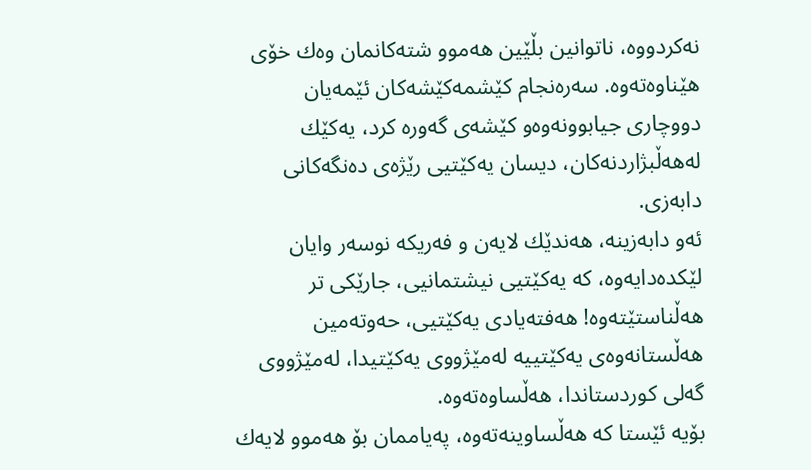نه‌كردووه‌، ناتوانین بڵێین هه‌موو شته‌كانمان وه‌ك خۆی هێناوه‌ته‌وه‌. سه‌ره‌نجام كێشمه‌كێشه‌كان ئێمه‌یان دووچاری جیابوونه‌وه‌و كێشه‌ی گه‌وره‌ كرد، یه‌كێك له‌هه‌ڵبژاردنه‌كان، دیسان یه‌كێتیی رێژه‌ی ده‌نگه‌كانی دابه‌زی.
ئه‌و دابه‌زینه‌، هه‌ندێك لایه‌ن و فه‌ریكه‌ نوسه‌ر وایان لێكده‌دایه‌وه‌، كه‌ یه‌كێتیی نیشتمانیی، جارێكی تر هه‌ڵناستێته‌وه‌! هه‌فته‌یادی یه‌كێتیی، حه‌وته‌مین هه‌ڵستانه‌وه‌ی یه‌كێتییه‌ له‌مێژووی یه‌كێتیدا، له‌مێژووی گه‌لی كوردستاندا، هه‌ڵساوه‌ته‌وه‌.
بۆیه‌ ئێستا كه‌ هه‌ڵساوینه‌ته‌وه‌، په‌یاممان بۆ هه‌موو لایه‌ك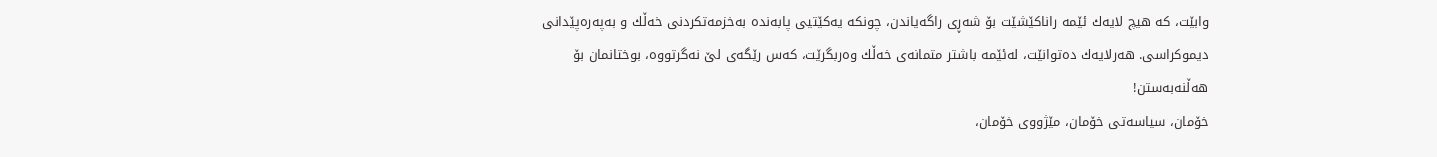وابێت، كه‌ هیچ لایه‌ك ئێمه‌ راناكێشێت بۆ شه‌ڕی راگه‌یاندن، چونكه‌ یه‌كێتیی پابه‌نده‌ به‌خزمه‌تكردنی خه‌ڵك و به‌په‌ره‌پێدانی دیموكراسی. هه‌رلایه‌ك ده‌توانێت، له‌ئێمه‌ باشتر متمانه‌ی خه‌ڵك وه‌ربگرێت، كه‌س رێگه‌ی لێ نه‌گرتووه‌، بوختانمان بۆ هه‌ڵنه‌به‌ستن!
خۆمان، سیاسه‌تی خۆمان، مێژووی خۆمان،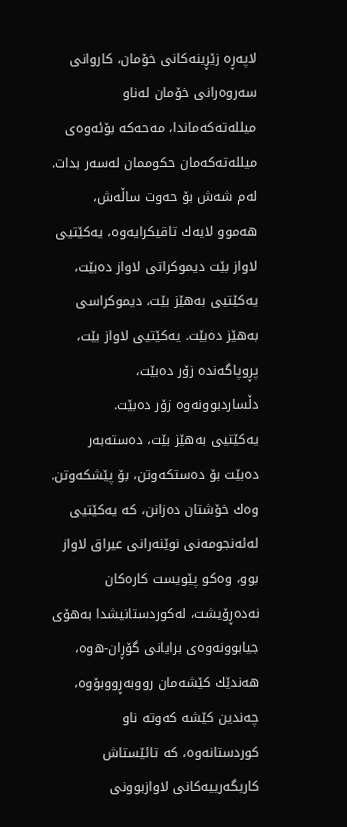لاپه‌ڕه‌ زێڕینه‌كانی خۆمان، كاروانی سه‌روه‌رانی خۆمان له‌ناو میلله‌ته‌كه‌ماندا، مه‌حه‌كه‌ بۆئه‌وه‌ی میلله‌ته‌كه‌مان حكوممان له‌سه‌ر بدات.
له‌م شه‌ش بۆ حه‌وت ساڵه‌ش، هه‌موو لایه‌ك تاقیكرایه‌وه‌، یه‌كێتیی لاواز بێت دیموكراتی لاواز ده‌بێت، یه‌كێتیی به‌هێز بێت، دیموكراسی به‌هێز ده‌بێت. یه‌كێتیی لاواز بێت، پڕوپاگه‌نده‌ زۆر ده‌بێت، دڵساردبوونه‌وه‌ زۆر ده‌بێت.
یه‌كێتیی به‌هێز بێت، ده‌سته‌به‌ر ده‌بێت بۆ ده‌ستكه‌وتن، بۆ پێشكه‌وتن. وه‌ك خۆشتان ده‌زانن، كه‌ یه‌كێتیی له‌ئه‌نجومه‌نی نوێنه‌رانی عیراق لاواز بوو، وه‌كو پێویست كاره‌كان نه‌ده‌ڕۆیشت، له‌كوردستانیشدا به‌هۆی جیابوونه‌وه‌ی برایانی گۆڕان-ه‌وه‌، هه‌ندێك كێشه‌مان رووبه‌ڕووبۆوه‌، چه‌ندین كێشه‌ كه‌وته‌ ناو كوردستانه‌وه‌، كه‌ تائێستاش كاریگه‌رییه‌كانی لاوازبوونی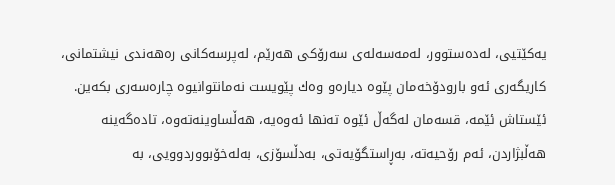یه‌كێتیی، له‌ده‌ستوور، له‌مه‌سه‌له‌ی سه‌رۆكی هه‌رێم، له‌پرسه‌كانی ره‌هه‌ندی نیشتمانی، كاریگه‌ری ئه‌و بارودۆخه‌مان پێوه‌ دیاره‌و وه‌ك پێویست نه‌مانتوانیوه‌ چاره‌سه‌ری بكه‌ین.
ئێستاش ئێمه‌، قسه‌مان له‌گه‌ڵ ئێوه‌ ته‌نها ئه‌وه‌یه‌، هه‌ڵساوینه‌ته‌وه‌، تاده‌گه‌ینه‌ هه‌ڵبژاردن، ئه‌م رۆحیه‌ته‌، به‌ڕاستگۆیه‌تی، به‌دڵسۆزی، به‌له‌خۆبووردوویی، به‌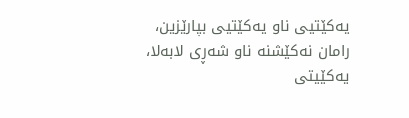یه‌كێتیی ناو یه‌كێتیی بپارێزین، رامان نه‌كێشنه‌ ناو شه‌ڕی لابه‌لا، یه‌كێیتی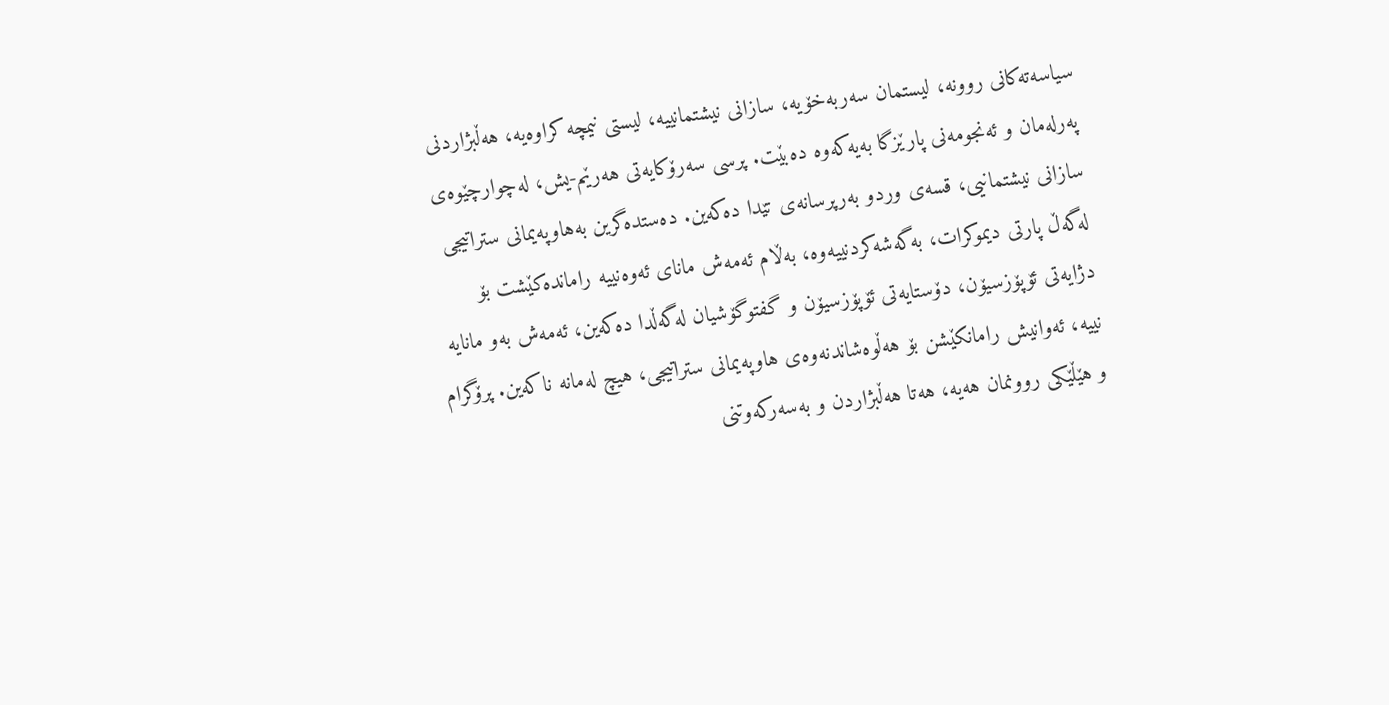سیاسه‌ته‌كانی روونه‌، لیستمان سه‌ربه‌خۆیه‌، سازانی نیشتمانییه‌، لیستی نیمچه‌ كراوه‌یه‌، هه‌ڵبژاردنی په‌رله‌مان و ئه‌نجومه‌نی پارێزگا به‌یه‌كه‌وه‌ ده‌بێت. پرسی سه‌رۆكایه‌تی هه‌رێم-یش، له‌چوارچێوه‌ی سازانی نیشتمانیی، قسه‌ی وردو به‌رپرسانه‌ی تێدا ده‌كه‌ین. ده‌ستده‌گرین به‌هاوپه‌یمانی ستراتیجی له‌گه‌ڵ پارتی دیموكرات، به‌گه‌شه‌كردنییه‌وه‌، به‌ڵام ئه‌مه‌ش مانای ئه‌وه‌نییه‌ رامانده‌كێشت بۆ دژایه‌تی ئۆپۆزسیۆن، دۆستایه‌تی ئۆپۆزسیۆن و گفتوگۆشیان له‌گه‌ڵدا ده‌كه‌ین، ئه‌مه‌ش به‌و مانایه‌ نییه‌، ئه‌وانیش رامانكێشن بۆ هه‌ڵوه‌شاندنه‌وه‌ی هاوپه‌یمانی ستراتیجی، هیچ له‌مانه‌ ناكه‌ین. پرۆگرام و هێڵێكی روونمان هه‌یه‌، هه‌تا هه‌ڵبژاردن و به‌سه‌ركه‌وتنی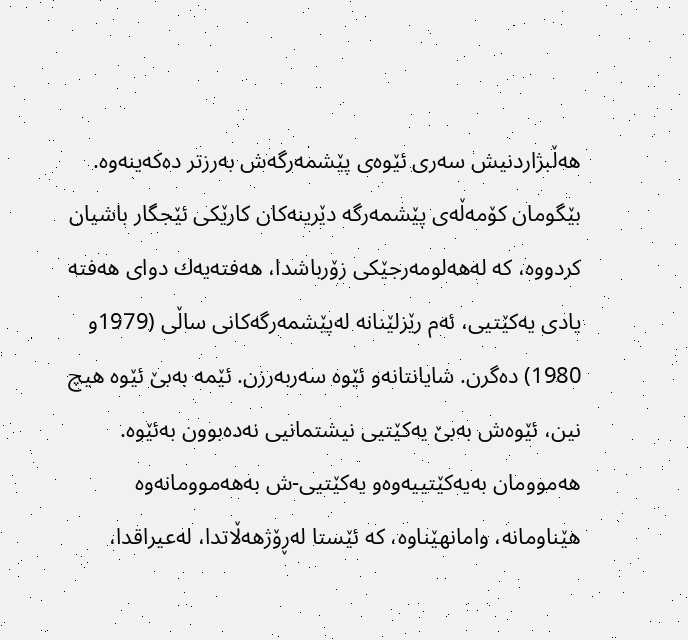هه‌ڵبژاردنیش سه‌ری ئێوه‌ی پێشمه‌رگه‌ش به‌رزتر ده‌كه‌ینه‌وه‌.
بێگومان كۆمه‌ڵه‌ی پێشمه‌رگه‌ دێرینه‌كان كارێكی ئێجگار باشیان كردووه‌، كه‌ له‌هه‌لومه‌رجێكی زۆرباشدا، هه‌فته‌یه‌ك دوای هه‌فته‌ یادی یه‌كێتیی، ئه‌م رێزلێنانه‌ له‌پێشمه‌رگه‌كانی ساڵی (1979و 1980) ده‌گرن. شایانتانه‌و ئێوه‌ سه‌ربه‌رزن. ئێمه‌ به‌بێ ئێوه‌ هیچ نین، ئێوه‌ش به‌بێ یه‌كێتیی نیشتمانیی نه‌ده‌بوون به‌ئێوه‌.
هه‌موومان به‌یه‌كێتییه‌وه‌و یه‌كێتیی-ش به‌هه‌موومانه‌وه‌ هێناومانه‌، وامانهێناوه‌، كه‌ ئێستا له‌ڕۆژهه‌ڵاتدا، له‌عیراقدا،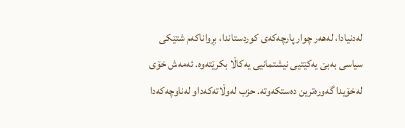له‌دنیادا، له‌هه‌ر چوار پارچه‌كه‌ی كوردستاندا، بڕواناكه‌م شتێكی سیاسی به‌بێ یه‌كێتیی نیشتمانیی یه‌كاڵا بكرێته‌وه‌. ئه‌مه‌ش خۆی له‌خۆیدا گه‌وره‌ترین ده‌ستكه‌وته‌. حزب له‌وڵاته‌كه‌داو له‌ناوچه‌كه‌دا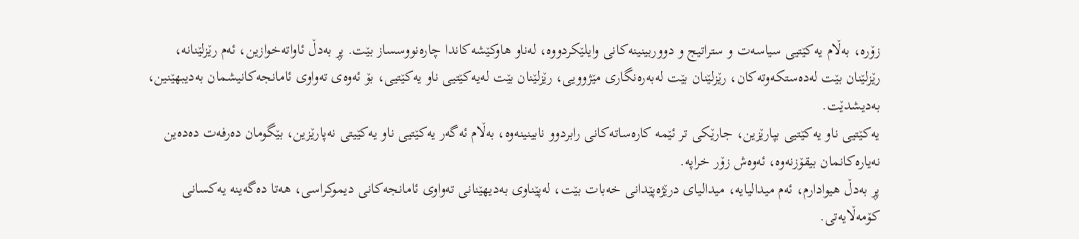زۆره‌، به‌ڵام یه‌كێتیی سیاسه‌ت و ستراتیج و دووربینینه‌كانی وایلێكردووه‌، له‌ناو هاوكێشه‌كاندا چاره‌نووسساز بێت. پڕ به‌دڵ ئاواته‌خوازین، ئه‌م رێزلێنانه‌، رێزلێنان بێت له‌ده‌ستكه‌وته‌كان، رێزلێنان بێت له‌به‌ره‌نگاری مێژوویی، رێزلێنان بێت له‌یه‌كێتیی ناو یه‌كێتیی، بۆ ئه‌وه‌ی ته‌واوی ئامانجه‌كانیشمان به‌دیبهێنین، به‌دیشدێت.
یه‌كێتیی ناو یه‌كێتیی بپارێزین، جارێكی تر ئێمه‌ كاره‌ساته‌كانی رابردوو نابینینه‌وه‌، به‌ڵام ئه‌گه‌ر یه‌كێتیی ناو یه‌كێیتی نه‌پارێزین، بێگومان ده‌رفه‌ت ده‌ده‌ین نه‌یاره‌كانمان بیقۆزنه‌وه‌، ئه‌وه‌ش زۆر خراپه‌.
پڕ به‌دڵ هیوادارم، ئه‌م میدالیایه‌، میدالیای درێژه‌پێدانی خه‌بات بێت، له‌پێناوی به‌دیهێنانی ته‌واوی ئامانجه‌كانی دیموكراسی، هه‌تا ده‌گه‌ینه‌ یه‌كسانی كۆمه‌ڵایه‌تی.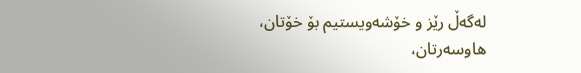له‌گه‌ڵ رێز و خۆشه‌ویستیم بۆ خۆتان، هاوسه‌رتان،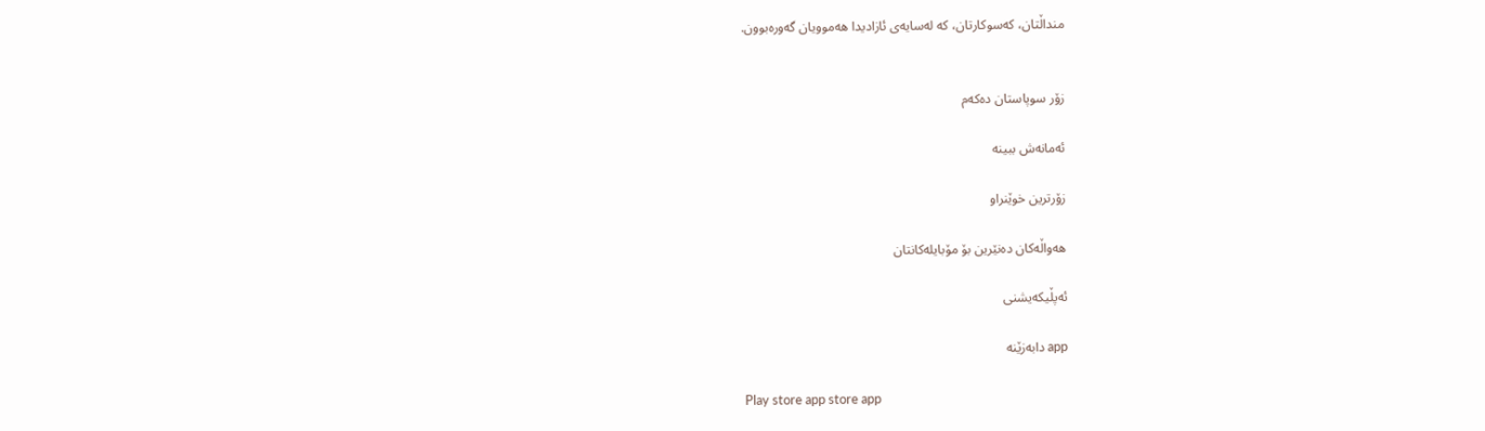منداڵتان، كه‌سوكارتان، كه‌ له‌سایه‌ی ئازادیدا هه‌موویان گه‌وره‌بوون.


زۆر سوپاستان ده‌كه‌م

ئەمانەش ببینە

زۆرترین خوێنراو

هەواڵەکان دەنێرین بۆ مۆبایلەکانتان

ئەپڵیکەیشنی

app دابەزێنە

Play store app store app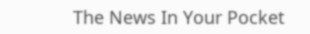The News In Your Pocket